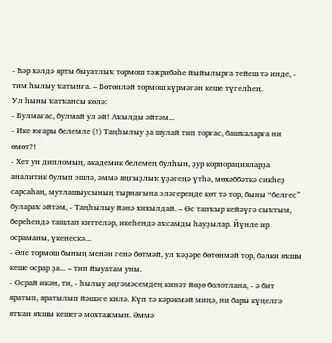- Һәр хәлдә ярты быуатлыҡ тормош тәжрибәһе йыйылырға тейеш тә инде, - тим һылыу ҡатынға. – Бөтөнләй тормош күрмәгән кеше түгелһең.
Ул һыны ҡатҡансы көлә:
- Булмағас, булмай ул әй! Аҡылды әйтәм...
- Ике юғары белемле (!) Таңһылыу ҙа шулай тип торғас, башҡаларға ни өмөт?!
- Хет ун дипломың, академик белемең булһын, ҙур корпорацияларҙа аналитик булып эшлә, әммә яңғыҙлыҡ үҙәгеңә үтһә, мөхәббәткә сикһеҙ сарсаһаң, мутлашыусының тырнағына эләгереңде көт тә тор, быны “белгес” булараҡ әйтәм, - Таңһылыу йәнә хихылдай. – Өс тапҡыр кейәүгә сыҡтым, береһендә ташлап киттеләр, икеһендә аҡсамды һауҙылар. Йүнле ир осраманы, үкенескә...
- Әле тормош бының менән генә бөтмәй, ул ҡәҙәре бөтөнмәй тор, бәлки яҡшы кеше осрар ҙа... – тип йыуатам уны.
- Осрай икән, ти, - һылыу әңгәмәсемдең кинәт йөҙө болотлана, - ә бит яратып, яратылып йәшәге килә. Күп тә кәрәкмәй миңә, ни бары күңелгә ятҡан яҡшы кешегә мохтажмын. Әммә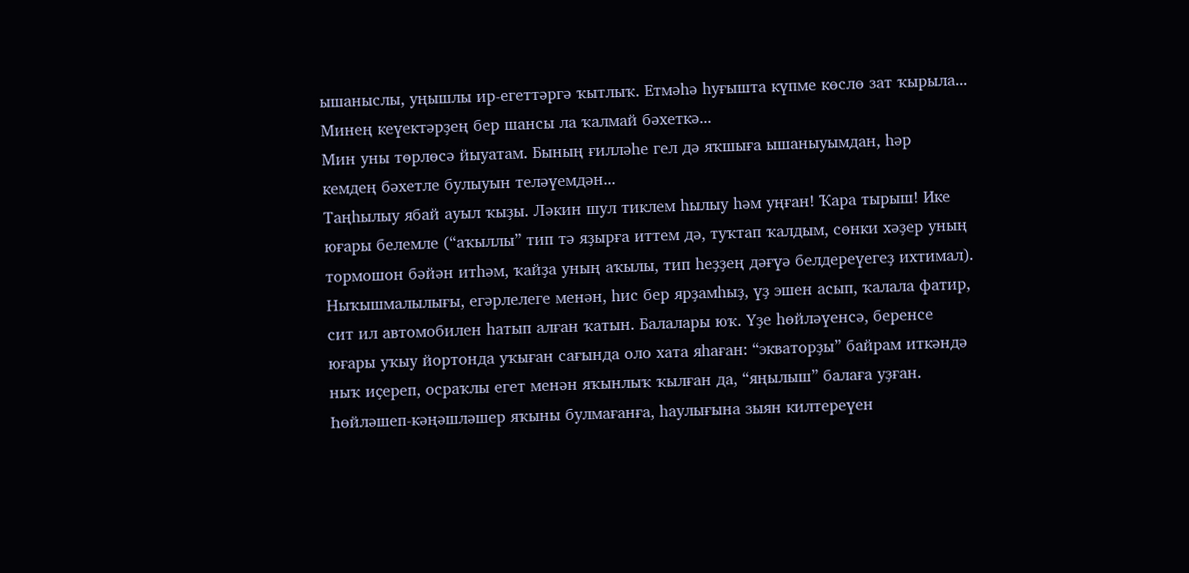ышаныслы, уңышлы ир-егеттәргә ҡытлыҡ. Етмәһә һуғышта күпме көслө зат ҡырыла... Минең кеүектәрҙең бер шансы ла ҡалмай бәхеткә...
Мин уны төрлөсә йыуатам. Бының ғилләһе гел дә яҡшыға ышаныуымдан, һәр кемдең бәхетле булыуын теләүемдән...
Таңһылыу ябай ауыл ҡыҙы. Ләкин шул тиклем һылыу һәм уңған! Ҡара тырыш! Ике юғары белемле (“аҡыллы” тип тә яҙырға иттем дә, туҡтап ҡалдым, сөнки хәҙер уның тормошон бәйән итһәм, ҡайҙа уның аҡылы, тип һеҙҙең дәғүә белдереүегеҙ ихтимал). Ныҡышмалылығы, егәрлелеге менән, һис бер ярҙамһыҙ, үҙ эшен асып, ҡалала фатир, сит ил автомобилен һатып алған ҡатын. Балалары юҡ. Үҙе һөйләүенсә, беренсе юғары уҡыу йортонда уҡыған сағында оло хата яһаған: “экваторҙы” байрам иткәндә ныҡ иҫереп, осраҡлы егет менән яҡынлыҡ ҡылған да, “яңылыш” балаға уҙған. Һөйләшеп-кәңәшләшер яҡыны булмағанға, һаулығына зыян килтереүен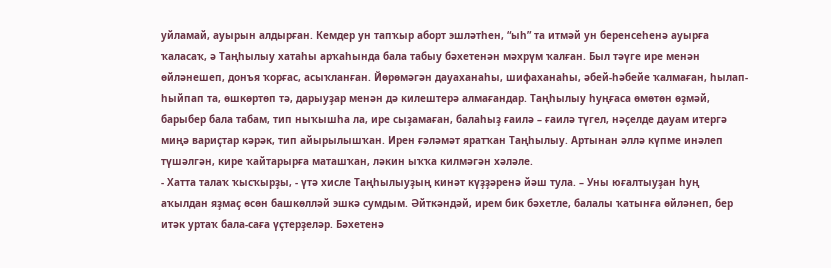уйламай, ауырын алдырған. Кемдер ун тапҡыр аборт эшләтһен, “ыһ” та итмәй ун беренсеһенә ауырға ҡаласаҡ, ә Таңһылыу хатаһы арҡаһында бала табыу бәхетенән мәхрүм ҡалған. Был тәүге ире менән өйләнешеп, донъя ҡорғас, асыҡланған. Йөрөмәгән дауаханаһы, шифаханаһы, әбей-һәбейе ҡалмаған, һылап-һыйпап та, өшкөртөп тә, дарыуҙар менән дә килештерә алмағандар. Таңһылыу һуңғаса өмөтөн өҙмәй, барыбер бала табам, тип ныҡышһа ла, ире сыҙамаған, балаһыҙ ғаилә – ғаилә түгел, нәҫелде дауам итергә миңә вариҫтар кәрәк, тип айырылышҡан. Ирен ғәләмәт яратҡан Таңһылыу. Артынан әллә күпме инәлеп түшәлгән, кире ҡайтарырға маташҡан, ләкин ыҡҡа килмәгән хәләле.
- Хатта талаҡ ҡысҡырҙы, - үтә хисле Таңһылыуҙың кинәт күҙҙәренә йәш тула. – Уны юғалтыуҙан һуң аҡылдан яҙмаҫ өсөн башкөлләй эшкә сумдым. Әйткәндәй, ирем бик бәхетле, балалы ҡатынға өйләнеп, бер итәк уртаҡ бала-саға үҫтерҙеләр. Бәхетенә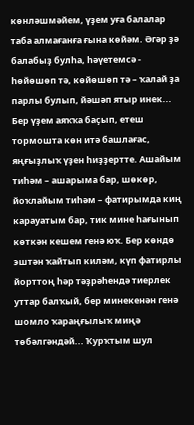көнләшмәйем, үҙем уға балалар таба алмағанға ғына көйәм. Әгәр ҙә балабыҙ булһа, һәүетемсә - һөйөшөп тә, көйөшөп тә – ҡалай ҙа парлы булып, йәшәп ятыр инек...
Бер үҙем аяҡҡа баҫып, етеш тормошта көн итә башлағас, яңғыҙлыҡ үҙен һиҙҙертте. Ашайым тиһәм – ашарыма бар, шөкөр, йоҡлайым тиһәм – фатирымда киң карауатым бар, тик мине һағынып көткән кешем генә юҡ. Бер көндө эштән ҡайтып киләм, күп фатирлы йорттоң һәр тәҙрәһендә тиерлек уттар балҡый, бер минекенән генә шомло ҡараңғылыҡ миңә төбәлгәндәй... Ҡурҡтым шул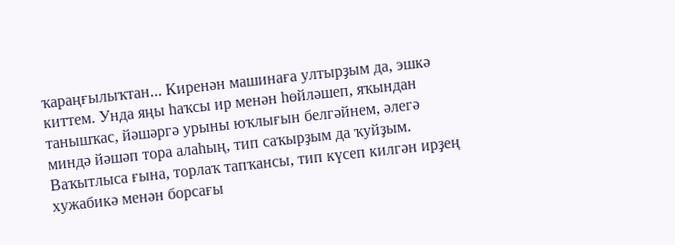ҡараңғылыҡтан... Киренән машинаға ултырҙым да, эшкә киттем. Унда яңы һаҡсы ир менән һөйләшеп, яҡындан танышҡас, йәшәргә урыны юҡлығын белгәйнем, әлегә миндә йәшәп тора алаһың, тип саҡырҙым да ҡуйҙым.
Ваҡытлыса ғына, торлаҡ тапҡансы, тип күсеп килгән ирҙең хужабикә менән борсағы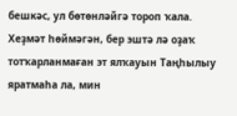бешкәс, ул бөтөнләйгә тороп ҡала. Хеҙмәт һөймәгән, бер эштә лә оҙаҡ тотҡарланмаған эт ялҡауын Таңһылыу яратмаһа ла, мин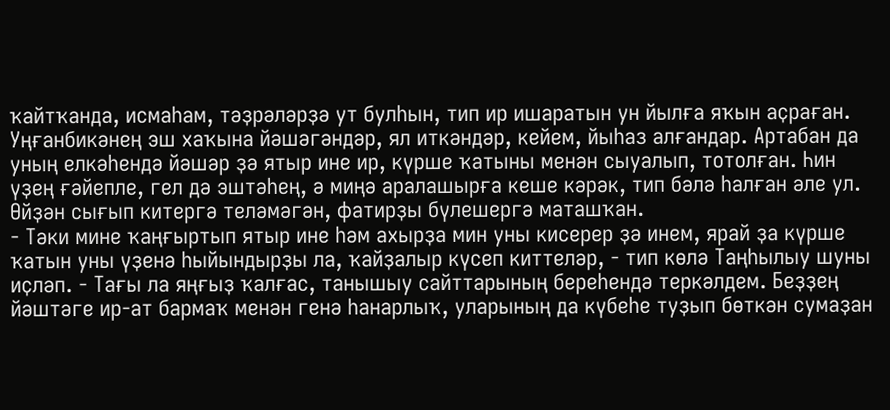ҡайтҡанда, исмаһам, тәҙрәләрҙә ут булһын, тип ир ишаратын ун йылға яҡын аҫраған. Уңғанбикәнең эш хаҡына йәшәгәндәр, ял иткәндәр, кейем, йыһаз алғандар. Артабан да уның елкәһендә йәшәр ҙә ятыр ине ир, күрше ҡатыны менән сыуалып, тотолған. Һин үҙең ғәйепле, гел дә эштәһең, ә миңә аралашырға кеше кәрәк, тип бәлә һалған әле ул. Өйҙән сығып китергә теләмәгән, фатирҙы бүлешергә маташҡан.
- Тәки мине ҡаңғыртып ятыр ине һәм ахырҙа мин уны кисерер ҙә инем, ярай ҙа күрше ҡатын уны үҙенә һыйындырҙы ла, ҡайҙалыр күсеп киттеләр, - тип көлә Таңһылыу шуны иҫләп. - Тағы ла яңғыҙ ҡалғас, танышыу сайттарының береһендә теркәлдем. Беҙҙең йәштәге ир-ат бармаҡ менән генә һанарлыҡ, уларының да күбеһе туҙып бөткән сумаҙан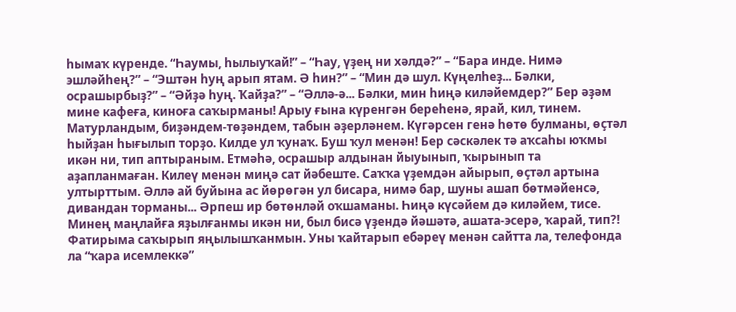һымаҡ күренде. “Һаумы, һылыуҡай!” – “Һау, үҙең ни хәлдә?” – “Бара инде. Нимә эшләйһең?” – “Эштән һуң арып ятам. Ә һин?” – “Мин дә шул. Күңелһеҙ... Бәлки, осрашырбыҙ?” – “Әйҙә һуң. Ҡайҙа?” – “Әллә-ә... Бәлки, мин һиңә киләйемдер?” Бер әҙәм мине кафеға, киноға саҡырманы! Арыу ғына күренгән береһенә, ярай, кил, тинем. Матурландым, биҙәндем-төҙәндем, табын әҙерләнем. Күгәрсен генә һөтө булманы, өҫтәл һыйҙан һығылып торҙо. Килде ул ҡунаҡ. Буш ҡул менән! Бер сәскәлек тә аҡсаһы юҡмы икән ни, тип аптыраным. Етмәһә, осрашыр алдынан йыуынып, ҡырынып та аҙапланмаған. Килеү менән миңә сат йәбеште. Саҡҡа үҙемдән айырып, өҫтәл артына ултырттым. Әллә ай буйына ас йөрөгән ул бисара, нимә бар, шуны ашап бөтмәйенсә, дивандан торманы... Әрпеш ир бөтөнләй оҡшаманы. Һиңә күсәйем дә киләйем, тисе. Минең маңлайға яҙылғанмы икән ни, был бисә үҙендә йәшәтә, ашата-эсерә, ҡарай, тип?! Фатирыма саҡырып яңылышҡанмын. Уны ҡайтарып ебәреү менән сайтта ла, телефонда ла “ҡара исемлеккә”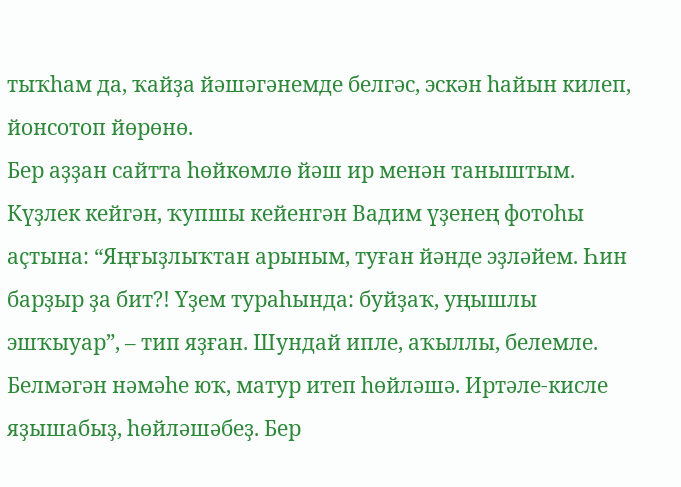тыҡһам да, ҡайҙа йәшәгәнемде белгәс, эскән һайын килеп, йонсотоп йөрөнө.
Бер аҙҙан сайтта һөйкөмлө йәш ир менән таныштым. Күҙлек кейгән, ҡупшы кейенгән Вадим үҙенең фотоһы аҫтына: “Яңғыҙлыҡтан арыным, туған йәнде эҙләйем. Һин барҙыр ҙа бит?! Үҙем тураһында: буйҙаҡ, уңышлы эшҡыуар”, – тип яҙған. Шундай ипле, аҡыллы, белемле. Белмәгән нәмәһе юҡ, матур итеп һөйләшә. Иртәле-кисле яҙышабыҙ, һөйләшәбеҙ. Бер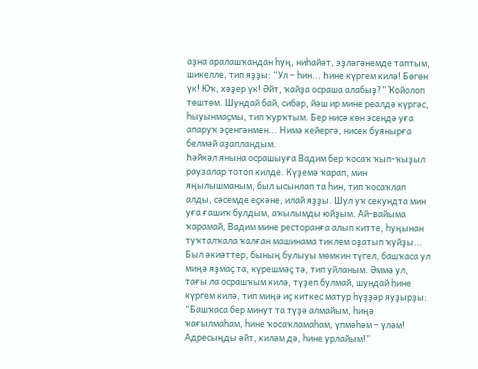аҙна аралашҡандан һуң, ниһайәт, эҙләгәнемде таптым, шикелле, тип яҙҙы: “Ул – һин... Һине күргем килә! Бөгөн үк! Юҡ, хәҙер үк! Әйт, ҡайҙа осраша алабыҙ?” Ҡойолоп төштөм. Шундай бай, сибәр, йәш ир мине реалдә күргәс, һыуынмаҫмы, тип ҡурҡтым. Бер нисә көн эсендә уға апаруҡ эҫенгәнмен... Нимә кейергә, нисек буянырға белмәй аҙапландым.
Һәйкәл янына осрашыуға Вадим бер ҡосаҡ ҡып-ҡыҙыл раузалар тотоп килде. Күҙемә ҡарап, мин яңылышманым, был ысынлап та һин, тип ҡосаҡлап алды, сәсемде еҫкәне, илай яҙҙы. Шул уҡ секундта мин уға ғашиҡ булдым, аҡылымды юйҙым. Ай-вайыма ҡарамай, Вадим мине ресторанға алып китте, һуңынан туҡталҡала ҡалған машинама тиклем оҙатып ҡуйҙы... Был әкиәттер, бының булыуы мөмкин түгел, башҡаса ул миңә яҙмаҫ та, күрешмәҫ тә, тип уйланым. Әммә ул, тағы ла осрашҡым килә, түҙеп булмай, шундай һине күргем килә, тип миңә иҫ киткес матур һүҙҙәр яуҙырҙы: “Башҡаса бер минут та түҙә алмайым, һиңә ҡағылмаһам, һине ҡосаҡламаһам, үпмәһәм – үләм! Адресыңды әйт, киләм дә, һине урлайым!”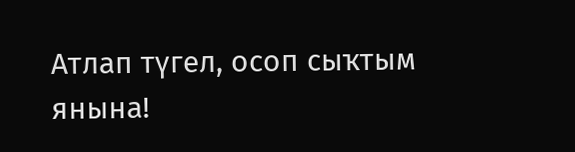Атлап түгел, осоп сыҡтым янына!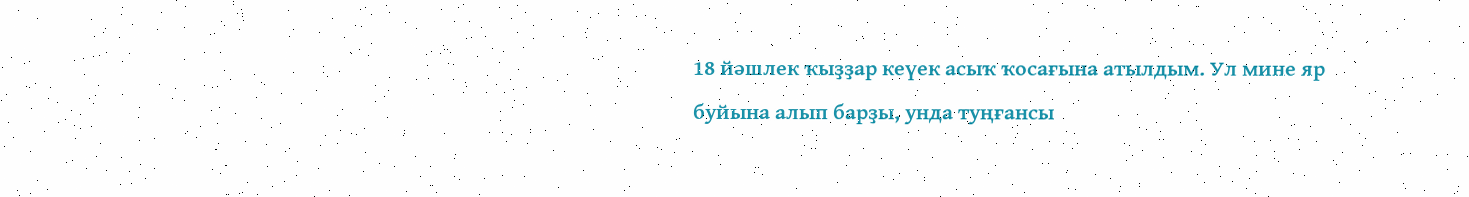18 йәшлек ҡыҙҙар кеүек асыҡ ҡосағына атылдым. Ул мине яр буйына алып барҙы, унда туңғансы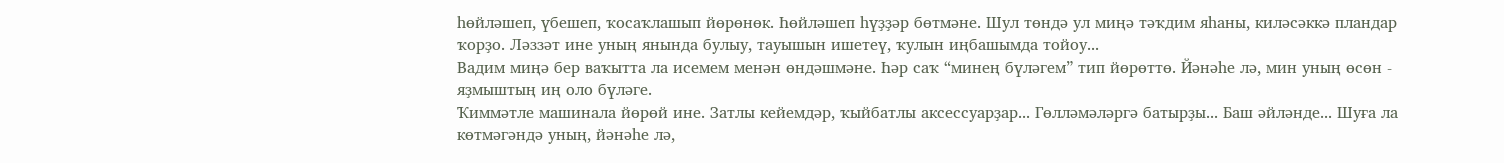һөйләшеп, үбешеп, ҡосаҡлашып йөрөнөк. Һөйләшеп һүҙҙәр бөтмәне. Шул төндә ул миңә тәҡдим яһаны, киләсәккә пландар ҡорҙо. Ләззәт ине уның янында булыу, тауышын ишетеү, ҡулын иңбашымда тойоу...
Вадим миңә бер ваҡытта ла исемем менән өндәшмәне. Һәр саҡ “минең бүләгем” тип йөрөттө. Йәнәһе лә, мин уның өсөн - яҙмыштың иң оло бүләге.
Ҡиммәтле машинала йөрөй ине. Затлы кейемдәр, ҡыйбатлы аксессуарҙар... Гөлләмәләргә батырҙы... Баш әйләнде... Шуға ла көтмәгәндә уның, йәнәһе лә,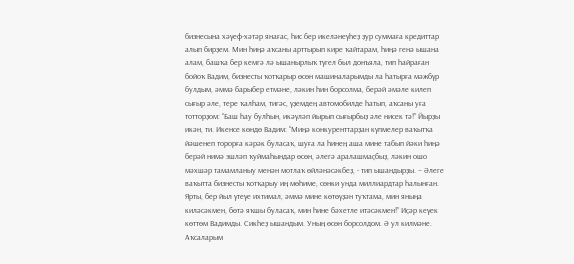бизнесына хәүеф-хәтәр янағас, һис бер икеләнеүһеҙ ҙур суммаға кредиттар алып бирҙем. Мин һиңә аҡсаны арттырып кире ҡайтарам, һиңә генә ышана алам, башҡа бер кемгә лә ышанырлыҡ түгел был донъяла, тип һайраған бойоҡ Вадим, бизнесты ҡотҡарыр өсөн машиналарымды ла һатырға мәжбүр булдым, әммә барыбер етмәне, ләкин һин борсолма, берәй әмәле килеп сығыр әле, тере ҡалһам, тигәс, үҙемдең автомобилде һатып, аҡсаны уға тотторҙом: “Баш һау булһын, икәүләп йырып сығырбыҙ әле нисек тә!” Йырҙы икән, ти. Икенсе көндө Вадим: “Миңә конкуренттарҙан күпмелер ваҡытҡа йәшенеп торорға кәрәк буласаҡ, шуға ла һинең аша мине табып йәки һиңә берәй нимә эшләп ҡуймаһындар өсөн, әлегә аралашмаҫбыҙ, ләкин ошо мәхшәр тамамланыу менән мотлаҡ өйләнәсәкбеҙ, - тип ышандырҙы. – Әлеге ваҡытта бизнесты ҡотҡарыу иң мөһиме, сөнки унда миллиардтар һалынған. Ярты, бер йыл үтеүе ихтимал, әммә мине көтөүҙән туҡтама, мин яныңа киләсәкмен, бөтә яҡшы буласаҡ, мин һине бәхетле итәсәкмен!” Иҫәр кеүек көттөм Вадимды. Сикһеҙ ышандым. Уның өсөн борсолдом. Ә ул килмәне. Аҡсаларым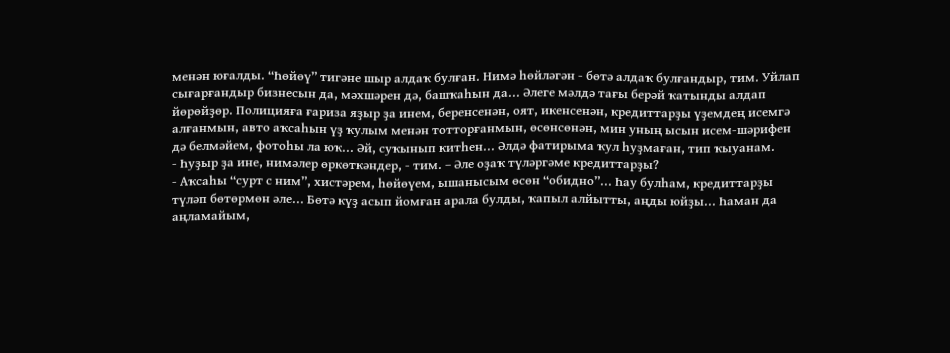менән юғалды. “Һөйөү” тигәне шыр алдаҡ булған. Нимә һөйләгән - бөтә алдаҡ булғандыр, тим. Уйлап сығарғандыр бизнесын да, мәхшәрен дә, башҡаһын да... Әлеге мәлдә тағы берәй ҡатынды алдап йөрөйҙөр. Полицияға ғариза яҙыр ҙа инем, беренсенән, оят, икенсенән, кредиттарҙы үҙемдең исемгә алғанмын, авто аҡсаһын үҙ ҡулым менән тотторғанмын, өсөнсөнән, мин уның ысын исем-шәрифен дә белмәйем, фотоһы ла юҡ... Әй, суҡынып китһен... Әлдә фатирыма ҡул һуҙмаған, тип ҡыуанам.
- Һуҙыр ҙа ине, нимәлер өркөткәндер, - тим. – Әле оҙаҡ түләргәме кредиттарҙы?
- Аҡсаһы “сурт с ним”, хистәрем, һөйөүем, ышанысым өсөн “обидно”... Һау булһам, кредиттарҙы түләп бөтөрмөн әле... Бөтә күҙ асып йомған арала булды, ҡапыл алйытты, аңды юйҙы... Һаман да аңламайым,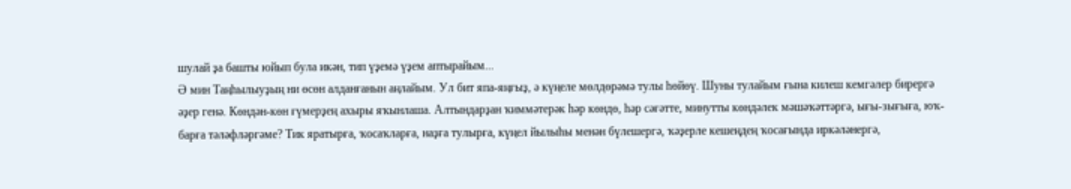шулай ҙа башты юйып була икән, тип үҙемә үҙем аптырайым...
Ә мин Таңһылыуҙың ни өсөн алданғанын аңлайым. Ул бит япа-яңғыҙ, ә күңеле мөлдөрәмә тулы һөйөү. Шуны тулайым ғына килеш кемгәлер бирергә әҙер генә. Көндән-көн ғүмерҙең ахыры яҡынлаша. Алтындарҙан ҡиммәтерәк һәр көндө, һәр сәғәтте, минутты көндәлек мәшәҡәттәргә, ығы-зығыға, юҡ-барға тәләфләргәме? Тик яратырға, ҡосаҡларға, наҙға тулырға, күңел йылыһы менән бүлешергә, ҡәҙерле кешеңдең ҡосағында иркәләнергә,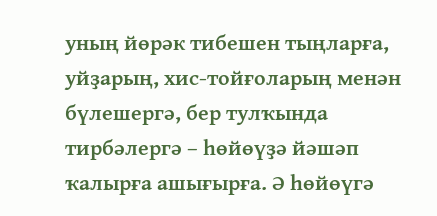уның йөрәк тибешен тыңларға, уйҙарың, хис-тойғоларың менән бүлешергә, бер тулҡында тирбәлергә – һөйөүҙә йәшәп ҡалырға ашығырға. Ә һөйөүгә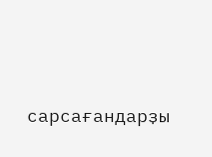сарсағандарҙы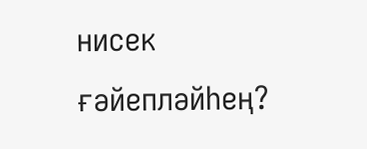нисек ғәйепләйһең?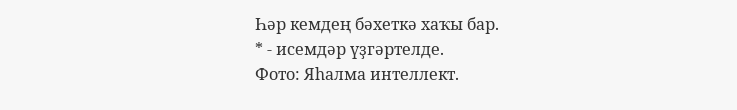Һәр кемдең бәхеткә хаҡы бар.
* - исемдәр үҙгәртелде.
Фото: Яһалма интеллект.